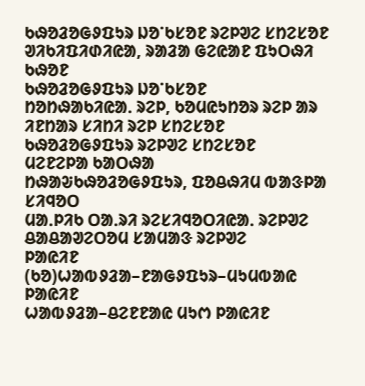ᱠᱷᱚᱲᱚᱜᱽᱯᱩᱨ ᱡᱚᱸᱠᱥᱚᱱ ᱨᱮᱞᱣᱮ ᱥᱴᱮᱥᱚᱱ
ᱣᱤᱠᱤᱯᱤᱰᱤᱭᱟ, ᱨᱟᱲᱟ ᱜᱮᱭᱟᱱ ᱯᱩᱛᱷᱤ ᱠᱷᱚᱱ
ᱠᱷᱚᱲᱚᱜᱽᱯᱩᱨ ᱡᱚᱸᱠᱥᱚᱱ
ᱴᱚᱴᱷᱟᱠᱤᱭᱟᱹ ᱨᱮᱞ, ᱠᱚᱢᱭᱩᱴᱚᱨ ᱨᱮᱞ ᱟᱨ ᱤᱱᱴᱟᱨ ᱥᱤᱴᱤ ᱨᱮᱞ ᱥᱴᱮᱥᱚᱱ
ᱠᱷᱚᱲᱚᱜᱽᱯᱩᱨ ᱨᱮᱞᱣᱮ ᱥᱴᱮᱥᱚᱱ
ᱢᱮᱱᱮᱞᱟ ᱠᱟᱛᱷᱟ
ᱴᱷᱟᱶᱠᱷᱚᱲᱚᱜᱽᱯᱩᱨ, ᱯᱚᱪᱷᱤᱢ ᱵᱟᱝᱞᱟ
ᱥᱤᱧᱚᱛ
ᱢᱟᱹᱞᱤᱠ ᱛᱟᱹᱨᱤ ᱨᱮᱥᱤᱧᱚᱛᱤᱭᱟᱹ ᱨᱮᱞᱣᱮ
ᱪᱟᱪᱟᱣᱮᱛᱚᱢ ᱥᱟᱢᱟᱝ ᱨᱮᱞᱣᱮ
ᱞᱟᱭᱤᱱ (ᱠᱚ)ᱦᱟᱵᱽᱲᱟ–ᱱᱟᱜᱽᱯᱩᱨ–ᱢᱩᱢᱵᱟᱭ ᱞᱟᱭᱤᱱ
ᱦᱟᱵᱽᱲᱟ–ᱪᱮᱱᱱᱟᱭ ᱢᱩᱬ ᱞᱟᱭᱤᱱ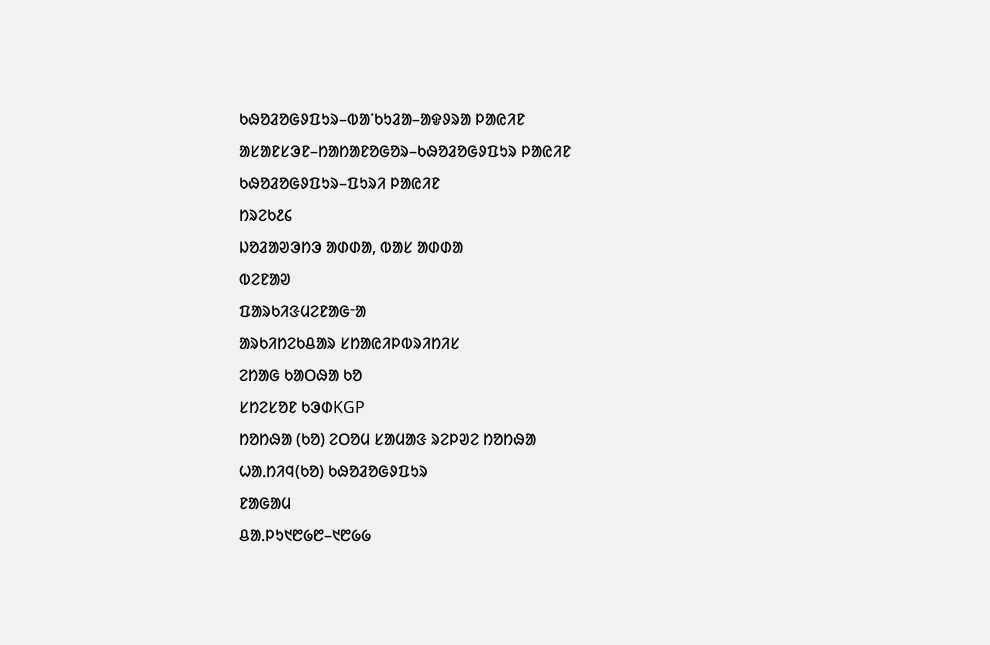ᱠᱷᱚᱲᱚᱜᱽᱯᱩᱨ–ᱵᱟᱸᱠᱩᱲᱟ–ᱟᱫᱽᱨᱟ ᱞᱟᱭᱤᱱ
ᱟᱥᱟᱱᱥᱳᱱ–ᱴᱟᱴᱟᱱᱚᱜᱚᱨ–ᱠᱷᱚᱲᱚᱜᱽᱯᱩᱨ ᱞᱟᱭᱤᱱ
ᱠᱷᱚᱲᱚᱜᱽᱯᱩᱨ–ᱯᱩᱨᱤ ᱞᱟᱭᱤᱱ
ᱴᱨᱮᱠ᱒᱔
ᱡᱚᱲᱟᱣᱳᱴᱳ ᱟᱰᱰᱟ, ᱵᱟᱥ ᱟᱰᱰᱟ
ᱵᱮᱱᱟᱣ
ᱯᱟᱨᱠᱤᱝᱢᱮᱱᱟᱜᱼᱟ
ᱟᱨᱠᱤᱴᱮᱠᱪᱟᱨ ᱥᱴᱟᱭᱤᱞᱵᱨᱤᱴᱤᱥ
ᱮᱴᱟᱜ ᱠᱟᱛᱷᱟ ᱠᱚ
ᱥᱴᱮᱥᱚᱱ ᱠᱳᱰKGP
ᱴᱚᱴᱷᱟ (ᱠᱚ) ᱮᱛᱚᱢ ᱥᱟᱢᱟᱝ ᱨᱮᱞᱣᱮ ᱴᱚᱴᱷᱟ
ᱦᱟᱹᱴᱤᱧ(ᱠᱚ) ᱠᱷᱚᱲᱚᱜᱽᱯᱩᱨ
ᱱᱟᱜᱟᱢ
ᱪᱟᱹᱞᱩ᱑᱘᱙᱘–᱑᱘᱙᱙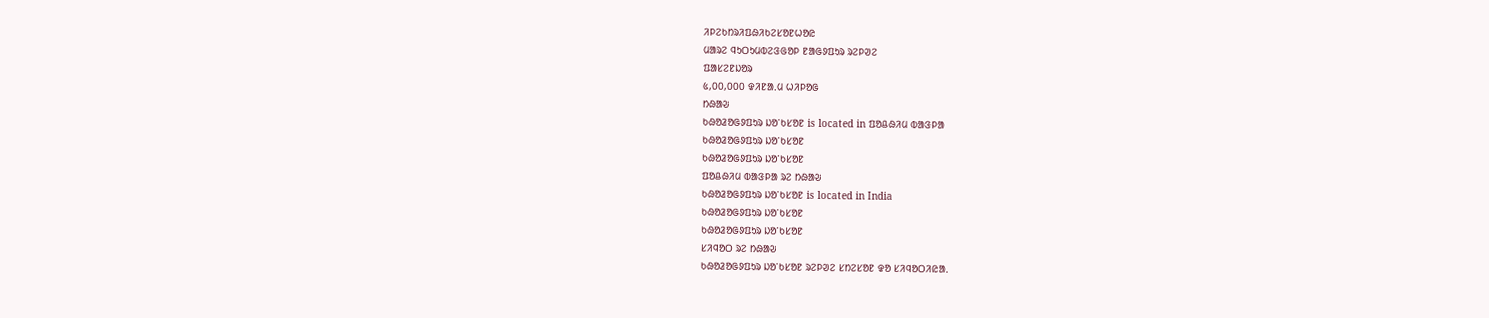ᱤᱞᱮᱠᱴᱨᱤᱯᱷᱤᱠᱮᱥᱚᱱᱦᱚᱭ
ᱢᱟᱨᱮ ᱧᱩᱛᱩᱢᱵᱮᱝᱜᱚᱞ ᱱᱟᱜᱽᱯᱩᱨ ᱨᱮᱞᱣᱮ
ᱯᱟᱥᱮᱱᱡᱚᱨ
᱕,᱐᱐,᱐᱐᱐ ᱫᱤᱱᱟᱹᱢ ᱦᱤᱞᱚᱜ
ᱴᱷᱟᱶ
ᱠᱷᱚᱲᱚᱜᱽᱯᱩᱨ ᱡᱚᱸᱠᱥᱚᱱ is located in ᱯᱚᱪᱷᱤᱢ ᱵᱟᱝᱞᱟ
ᱠᱷᱚᱲᱚᱜᱽᱯᱩᱨ ᱡᱚᱸᱠᱥᱚᱱ
ᱠᱷᱚᱲᱚᱜᱽᱯᱩᱨ ᱡᱚᱸᱠᱥᱚᱱ
ᱯᱚᱪᱷᱤᱢ ᱵᱟᱝᱞᱟ ᱨᱮ ᱴᱷᱟᱶ
ᱠᱷᱚᱲᱚᱜᱽᱯᱩᱨ ᱡᱚᱸᱠᱥᱚᱱ is located in India
ᱠᱷᱚᱲᱚᱜᱽᱯᱩᱨ ᱡᱚᱸᱠᱥᱚᱱ
ᱠᱷᱚᱲᱚᱜᱽᱯᱩᱨ ᱡᱚᱸᱠᱥᱚᱱ
ᱥᱤᱧᱚᱛ ᱨᱮ ᱴᱷᱟᱶ
ᱠᱷᱚᱲᱚᱜᱽᱯᱩᱨ ᱡᱚᱸᱠᱥᱚᱱ ᱨᱮᱞᱣᱮ ᱥᱴᱮᱥᱚᱱ ᱫᱚ ᱥᱤᱧᱚᱛᱤᱭᱟᱹ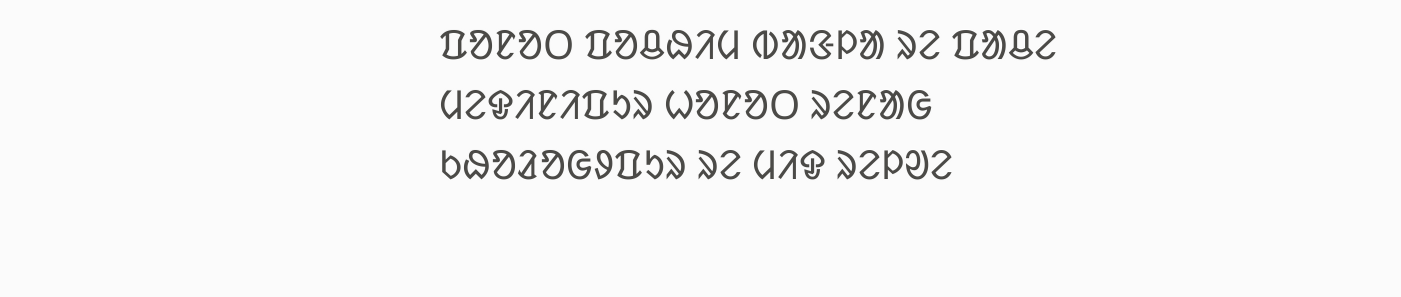ᱯᱚᱱᱚᱛ ᱯᱚᱪᱷᱤᱢ ᱵᱟᱝᱞᱟ ᱨᱮ ᱯᱟᱪᱮ ᱢᱮᱫᱤᱱᱤᱯᱩᱨ ᱦᱚᱱᱚᱛ ᱨᱮᱱᱟᱜ ᱠᱷᱚᱲᱚᱜᱽᱯᱩᱨ ᱨᱮ ᱢᱤᱫ ᱨᱮᱞᱣᱮ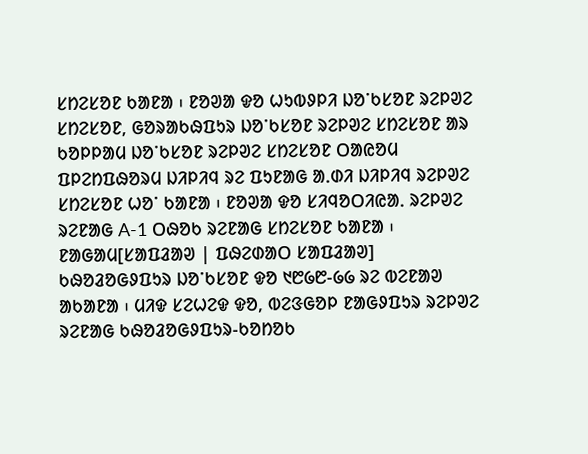ᱥᱴᱮᱥᱚᱱ ᱠᱟᱱᱟ ᱾ ᱱᱚᱣᱟ ᱫᱚ ᱦᱩᱵᱽᱞᱤ ᱡᱚᱸᱠᱥᱚᱱ ᱨᱮᱞᱣᱮ ᱥᱴᱮᱥᱚᱱ, ᱜᱚᱨᱟᱠᱷᱯᱩᱨ ᱡᱚᱸᱠᱥᱚᱱ ᱨᱮᱞᱣᱮ ᱥᱴᱮᱥᱚᱱ ᱟᱨ ᱠᱚᱞᱞᱟᱢ ᱡᱚᱸᱠᱥᱚᱱ ᱨᱮᱞᱣᱮ ᱥᱴᱮᱥᱚᱱ ᱛᱟᱭᱚᱢ ᱯᱞᱮᱴᱯᱷᱚᱨᱢ ᱡᱤᱞᱤᱧ ᱨᱮ ᱯᱩᱱᱟᱜ ᱟᱹᱰᱤ ᱡᱤᱞᱤᱧ ᱨᱮᱞᱣᱮ ᱥᱴᱮᱥᱚᱱ ᱦᱚᱸ ᱠᱟᱱᱟ ᱾ ᱱᱚᱣᱟ ᱫᱚ ᱥᱤᱧᱚᱛᱤᱭᱟᱹ ᱨᱮᱞᱣᱮ ᱨᱮᱱᱟᱜ A-1 ᱛᱷᱚᱠ ᱨᱮᱱᱟᱜ ᱥᱴᱮᱥᱚᱱ ᱠᱟᱱᱟ ᱾
ᱱᱟᱜᱟᱢ[ᱥᱟᱯᱲᱟᱣ | ᱯᱷᱮᱰᱟᱛ ᱥᱟᱯᱲᱟᱣ]
ᱠᱷᱚᱲᱚᱜᱽᱯᱩᱨ ᱡᱚᱸᱠᱥᱚᱱ ᱫᱚ ᱑᱘᱙᱘-᱙᱙ ᱨᱮ ᱵᱮᱱᱟᱣ ᱟᱠᱟᱱᱟ ᱾ ᱢᱤᱫ ᱥᱮᱦᱮᱫ ᱫᱚ, ᱵᱮᱝᱜᱚᱞ ᱱᱟᱜᱽᱯᱩᱨ ᱨᱮᱞᱣᱮ ᱨᱮᱱᱟᱜ ᱠᱷᱚᱲᱚᱜᱽᱯᱩᱨ-ᱠᱚᱴᱚᱠ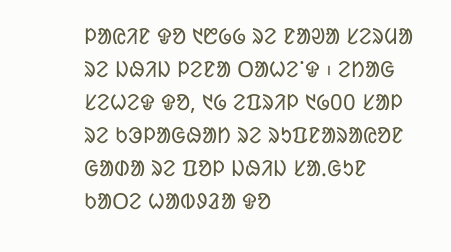ᱞᱟᱭᱤᱱ ᱫᱚ ᱑᱘᱙᱙ ᱨᱮ ᱱᱟᱣᱟ ᱥᱮᱨᱢᱟ ᱨᱮ ᱡᱷᱤᱡ ᱞᱮᱱᱟ ᱛᱟᱦᱮᱸᱫ ᱾ ᱮᱴᱟᱜ ᱥᱮᱦᱮᱫ ᱫᱚ, ᱑᱙ ᱮᱯᱨᱤᱞ ᱑᱙᱐᱐ ᱥᱟᱞ ᱨᱮ ᱠᱳᱞᱟᱜᱷᱟᱴ ᱨᱮ ᱨᱩᱯᱱᱟᱨᱟᱭᱚᱱ ᱜᱟᱰᱟ ᱨᱮ ᱯᱚᱞ ᱡᱷᱤᱡ ᱥᱟᱹᱜᱩᱱ ᱠᱟᱛᱮ ᱦᱟᱵᱽᱲᱟ ᱫᱚ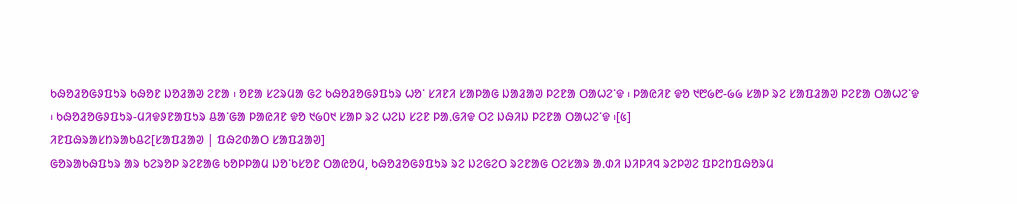ᱠᱷᱚᱲᱚᱜᱽᱯᱩᱨ ᱠᱷᱚᱱ ᱡᱚᱲᱟᱣ ᱮᱱᱟ ᱾ ᱚᱱᱟ ᱥᱮᱨᱢᱟ ᱜᱮ ᱠᱷᱚᱲᱚᱜᱽᱯᱩᱨ ᱦᱚᱸ ᱥᱤᱱᱤ ᱥᱟᱞᱟᱜ ᱡᱟᱲᱟᱣ ᱞᱮᱱᱟ ᱛᱟᱦᱮᱸᱫ ᱾ ᱞᱟᱭᱤᱱ ᱫᱚ ᱑᱘᱙᱘-᱙᱙ ᱥᱟᱞ ᱨᱮ ᱥᱟᱯᱲᱟᱣ ᱞᱮᱱᱟ ᱛᱟᱦᱮᱸᱫ ᱾ ᱠᱷᱚᱲᱚᱜᱽᱯᱩᱨ-ᱢᱤᱫᱽᱱᱟᱯᱩᱨ ᱪᱟᱸᱜᱟ ᱞᱟᱭᱤᱱ ᱫᱚ ᱑᱙᱐᱑ ᱥᱟᱞ ᱨᱮ ᱦᱮᱡ ᱥᱮᱱ ᱞᱟᱹᱜᱤᱫ ᱛᱮ ᱡᱷᱤᱡ ᱞᱮᱱᱟ ᱛᱟᱦᱮᱸᱫ ᱾[᱕]
ᱤᱱᱯᱷᱨᱟᱥᱴᱨᱟᱠᱪᱮ[ᱥᱟᱯᱲᱟᱣ | ᱯᱷᱮᱰᱟᱛ ᱥᱟᱯᱲᱟᱣ]
ᱜᱚᱨᱟᱠᱷᱯᱩᱨ ᱟᱨ ᱠᱮᱨᱚᱞ ᱨᱮᱱᱟᱜ ᱠᱚᱞᱞᱟᱢ ᱡᱚᱸᱠᱥᱚᱱ ᱛᱟᱭᱚᱢ, ᱠᱷᱚᱲᱚᱜᱽᱯᱩᱨ ᱨᱮ ᱡᱮᱜᱮᱛ ᱨᱮᱱᱟᱜ ᱛᱮᱥᱟᱨ ᱟᱹᱰᱤ ᱡᱤᱞᱤᱧ ᱨᱮᱞᱣᱮ ᱯᱞᱮᱴᱯᱷᱚᱨᱢ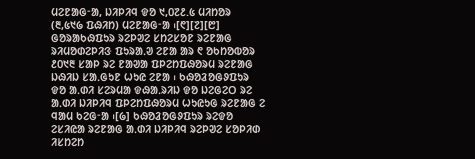ᱢᱮᱱᱟᱜᱼᱟ, ᱡᱤᱞᱤᱧ ᱫᱚ ᱑,᱐᱗᱒.᱕ ᱢᱤᱴᱚᱨ (᱓,᱕᱑᱙ ᱯᱷᱤᱴ) ᱢᱮᱱᱟᱜᱼᱟ ᱾[᱖][᱗][᱘] ᱜᱚᱨᱟᱠᱷᱯᱩᱨ ᱨᱮᱞᱣᱮ ᱥᱴᱮᱥᱚᱱ ᱨᱮᱱᱟᱜ ᱨᱤᱢᱚᱰᱮᱞᱤᱝ ᱯᱩᱨᱟᱹᱣ ᱮᱱᱟ ᱟᱨ ᱖ ᱚᱠᱴᱚᱵᱚᱨ ᱒᱐᱑᱓ ᱥᱟᱞ ᱨᱮ ᱱᱟᱣᱟ ᱯᱞᱮᱴᱯᱷᱚᱨᱢ ᱨᱮᱱᱟᱜ ᱡᱷᱤᱡ ᱥᱟᱹᱜᱩᱱ ᱦᱩᱭ ᱮᱱᱟ ᱾ ᱠᱷᱚᱲᱚᱜᱽᱯᱩᱨ ᱫᱚ ᱟᱹᱰᱤ ᱥᱮᱨᱢᱟ ᱫᱷᱟᱹᱨᱤᱡ ᱫᱚ ᱡᱮᱜᱮᱛ ᱨᱮ ᱟᱹᱰᱤ ᱡᱤᱞᱤᱧ ᱯᱞᱮᱴᱯᱷᱚᱨᱢ ᱦᱩᱭᱩᱜ ᱨᱮᱱᱟᱜ ᱮ ᱧᱟᱢ ᱠᱮᱜᱼᱟ ᱾[᱙] ᱠᱷᱚᱲᱚᱜᱽᱯᱩᱨ ᱨᱮᱫᱚ ᱮᱥᱤᱭᱟ ᱨᱮᱱᱟᱜ ᱟᱹᱰᱤ ᱡᱤᱞᱤᱧ ᱨᱮᱞᱣᱮ ᱥᱚᱞᱤᱰ ᱤᱥᱴᱮᱴ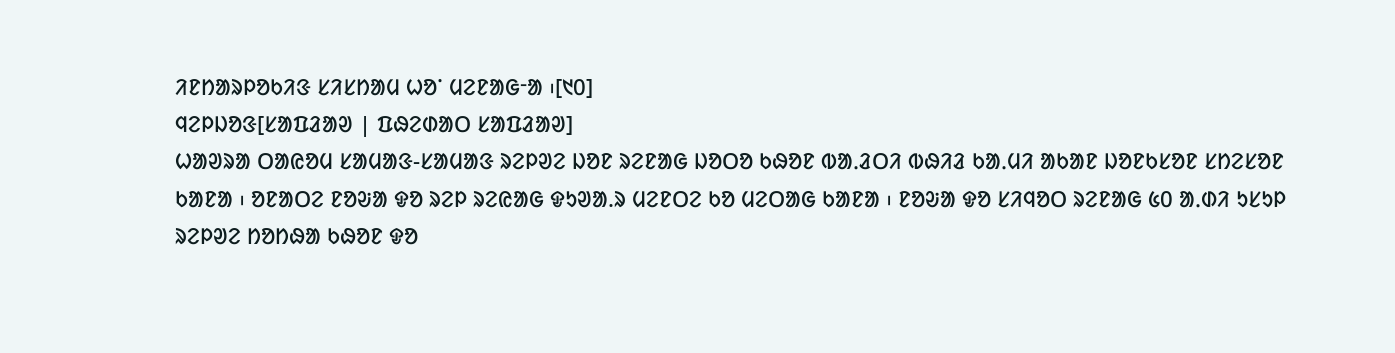ᱤᱱᱴᱟᱨᱞᱚᱠᱤᱝ ᱥᱤᱥᱴᱟᱢ ᱦᱚᱸ ᱢᱮᱱᱟᱜᱼᱟ ᱾[᱑᱐]
ᱧᱮᱞᱡᱚᱝ[ᱥᱟᱯᱲᱟᱣ | ᱯᱷᱮᱰᱟᱛ ᱥᱟᱯᱲᱟᱣ]
ᱦᱟᱣᱨᱟ ᱛᱟᱭᱚᱢ ᱥᱟᱢᱟᱝ-ᱥᱟᱢᱟᱝ ᱨᱮᱞᱣᱮ ᱡᱚᱱ ᱨᱮᱱᱟᱜ ᱡᱚᱛᱚ ᱠᱷᱚᱱ ᱵᱟᱹᱲᱛᱤ ᱵᱷᱤᱲ ᱠᱟᱹᱢᱤ ᱟᱠᱟᱱ ᱡᱚᱱᱠᱥᱚᱱ ᱥᱴᱮᱥᱚᱱ ᱠᱟᱱᱟ ᱾ ᱚᱱᱟᱛᱮ ᱱᱚᱶᱟ ᱫᱚ ᱨᱮᱞ ᱨᱮᱭᱟᱜ ᱫᱩᱣᱟ.ᱨ ᱢᱮᱱᱛᱮ ᱠᱚ ᱢᱮᱛᱟᱜ ᱠᱟᱱᱟ ᱾ ᱱᱚᱶᱟ ᱫᱚ ᱥᱤᱧᱚᱛ ᱨᱮᱱᱟᱜ ᱕᱐ ᱟᱹᱰᱤ ᱩᱥᱩᱞ ᱨᱮᱞᱣᱮ ᱴᱚᱴᱷᱟ ᱠᱷᱚᱱ ᱫᱚ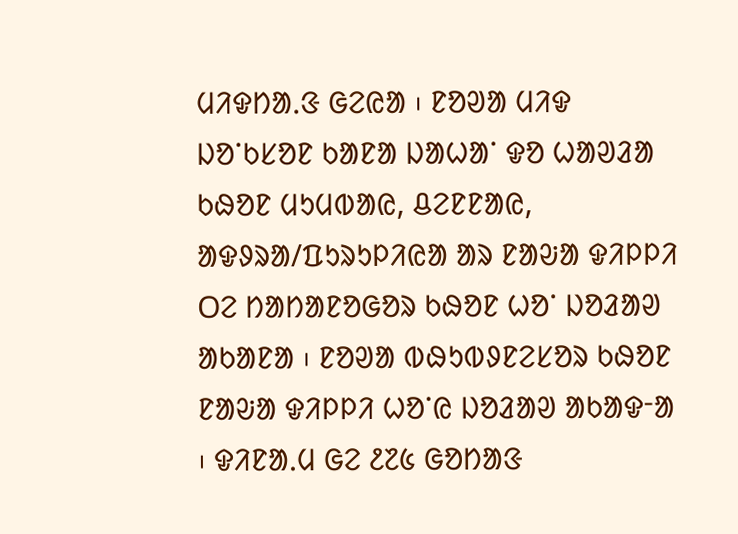ᱢᱤᱫᱴᱟᱹᱝ ᱜᱮᱭᱟ ᱾ ᱱᱚᱣᱟ ᱢᱤᱫ ᱡᱚᱸᱠᱥᱚᱱ ᱠᱟᱱᱟ ᱡᱟᱦᱟᱸ ᱫᱚ ᱦᱟᱣᱲᱟ ᱠᱷᱚᱱ ᱢᱩᱢᱵᱟᱭ, ᱪᱮᱱᱱᱟᱭ, ᱟᱫᱽᱨᱟ/ᱯᱩᱨᱩᱞᱤᱭᱟ ᱟᱨ ᱱᱟᱶᱟ ᱫᱤᱞᱞᱤ ᱛᱮ ᱴᱟᱴᱟᱱᱚᱜᱚᱨ ᱠᱷᱚᱱ ᱦᱚᱸ ᱡᱚᱲᱟᱣ ᱟᱠᱟᱱᱟ ᱾ ᱱᱚᱣᱟ ᱵᱷᱩᱵᱽᱱᱮᱥᱚᱨ ᱠᱷᱚᱱ ᱱᱟᱶᱟ ᱫᱤᱞᱞᱤ ᱦᱚᱸᱭ ᱡᱚᱲᱟᱣ ᱟᱠᱟᱫᱼᱟ ᱾ ᱫᱤᱱᱟᱹᱢ ᱜᱮ ᱒᱗᱕ ᱜᱚᱴᱟᱝ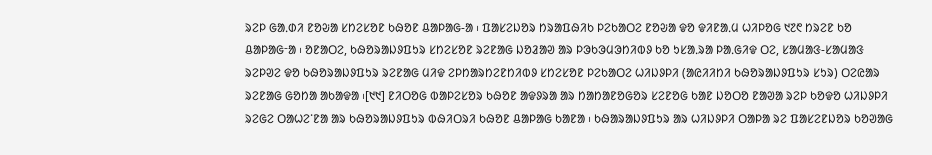ᱨᱮᱞ ᱜᱟᱹᱰᱤ ᱱᱚᱶᱟ ᱥᱴᱮᱥᱚᱱ ᱠᱷᱚᱱ ᱪᱟᱞᱟᱜ-ᱟ ᱾ ᱯᱟᱥᱮᱡᱚᱨ ᱴᱨᱟᱯᱷᱤᱠ ᱞᱮᱠᱟᱛᱮ ᱱᱚᱶᱟ ᱫᱚ ᱫᱤᱱᱟᱹᱢ ᱦᱤᱞᱚᱜ ᱑᱗᱖ ᱴᱨᱮᱱ ᱠᱚ ᱪᱟᱞᱟᱜᱼᱟ ᱾ ᱚᱱᱟᱛᱮ, ᱠᱷᱚᱨᱟᱡᱽᱯᱩᱨ ᱥᱴᱮᱥᱚᱱ ᱨᱮᱱᱟᱜ ᱡᱚᱲᱟᱣ ᱟᱨ ᱞᱳᱠᱳᱢᱳᱴᱤᱵᱽ ᱠᱚ ᱩᱥᱟᱹᱨᱟ ᱞᱟᱹᱜᱤᱫ ᱛᱮ, ᱥᱟᱢᱟᱝ-ᱥᱟᱢᱟᱝ ᱨᱮᱞᱣᱮ ᱫᱚ ᱠᱷᱚᱨᱟᱡᱽᱯᱩᱨ ᱨᱮᱱᱟᱜ ᱢᱤᱫ ᱮᱞᱴᱟᱨᱴᱮᱱᱴᱤᱵᱽ ᱥᱴᱮᱥᱚᱱ ᱞᱮᱠᱟᱛᱮ ᱦᱤᱡᱽᱞᱤ (ᱟᱭᱤᱤᱴᱤ ᱠᱷᱚᱨᱟᱡᱽᱯᱩᱨ ᱥᱩᱨ) ᱛᱮᱭᱟᱨ ᱨᱮᱱᱟᱜ ᱜᱚᱴᱟ ᱟᱠᱟᱫᱟ ᱾[᱑᱑] ᱱᱤᱛᱚᱜ ᱵᱟᱞᱮᱥᱚᱨ ᱠᱷᱚᱱ ᱟᱫᱽᱨᱟ ᱟᱨ ᱴᱟᱴᱟᱱᱚᱜᱚᱨ ᱥᱮᱱᱚᱜ ᱠᱟᱱ ᱡᱚᱛᱚ ᱱᱟᱣᱟ ᱨᱮᱞ ᱠᱚᱫᱚ ᱦᱤᱡᱽᱞᱤ ᱨᱮᱜᱮ ᱛᱟᱦᱮᱸᱱᱟ ᱟᱨ ᱠᱷᱚᱨᱟᱡᱽᱯᱩᱨ ᱵᱷᱤᱛᱨᱤ ᱠᱷᱚᱱ ᱪᱟᱞᱟᱜ ᱠᱟᱱᱟ ᱾ ᱠᱷᱟᱨᱟᱡᱽᱯᱩᱨ ᱟᱨ ᱦᱤᱡᱽᱞᱤ ᱛᱟᱞᱟ ᱨᱮ ᱯᱟᱥᱮᱱᱡᱚᱨ ᱠᱚᱣᱟᱜ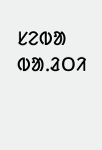ᱥᱮᱵᱟ ᱵᱟᱹᱲᱛᱤ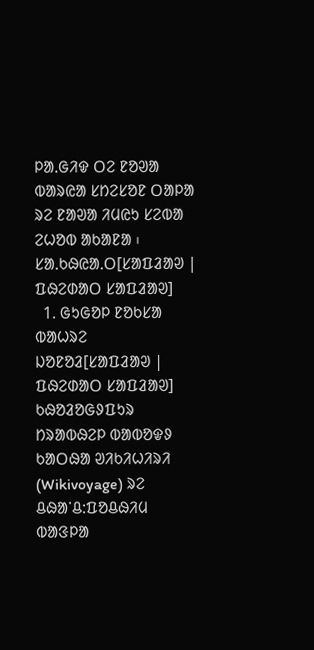ᱞᱟᱹᱜᱤᱫ ᱛᱮ ᱱᱚᱣᱟ ᱵᱟᱨᱭᱟ ᱥᱴᱮᱥᱚᱱ ᱛᱟᱞᱟ ᱨᱮ ᱱᱟᱣᱟ ᱤᱢᱭᱩ ᱥᱮᱵᱟ ᱮᱦᱚᱵ ᱟᱠᱟᱱᱟ ᱾
ᱥᱟᱹᱠᱷᱭᱟᱹᱛ[ᱥᱟᱯᱲᱟᱣ | ᱯᱷᱮᱰᱟᱛ ᱥᱟᱯᱲᱟᱣ]
  1. ᱜᱩᱜᱚᱞ ᱱᱚᱠᱥᱟ
ᱵᱟᱦᱨᱮ ᱡᱚᱱᱚᱲ[ᱥᱟᱯᱲᱟᱣ | ᱯᱷᱮᱰᱟᱛ ᱥᱟᱯᱲᱟᱣ]
ᱠᱷᱚᱲᱚᱜᱽᱯᱩᱨ ᱴᱨᱟᱵᱷᱮᱞ ᱵᱟᱵᱚᱫᱽ ᱠᱟᱛᱷᱟ ᱣᱤᱠᱤᱦᱤᱨᱤ (Wikivoyage) ᱨᱮ
ᱪᱷᱟᱸᱪ:ᱯᱚᱪᱷᱤᱢ ᱵᱟᱝᱞᱟ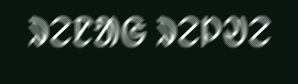ᱨᱮᱱᱟᱜ ᱨᱮᱞᱣᱮ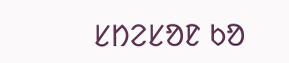ᱥᱴᱮᱥᱚᱱ ᱠᱚ